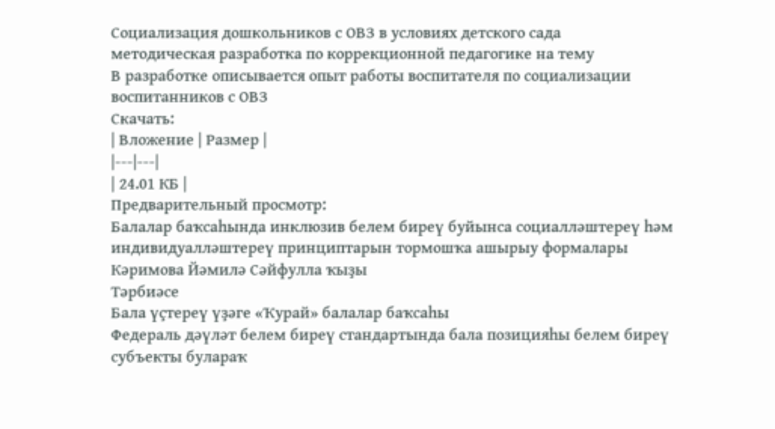Социализация дошкольников с ОВЗ в условиях детского сада
методическая разработка по коррекционной педагогике на тему
В разработке описывается опыт работы воспитателя по социализации воспитанников с ОВЗ
Скачать:
| Вложение | Размер |
|---|---|
| 24.01 КБ |
Предварительный просмотр:
Балалар баҡсаһында инклюзив белем биреү буйынса социалләштереү һәм индивидуалләштереү принциптарын тормошҡа ашырыу формалары
Кәримова Йәмилә Сәйфулла ҡыҙы
Тәрбиәсе
Бала үҫтереү үҙәге «Ҡурай» балалар баҡсаһы
Федераль дәүләт белем биреү стандартында бала позицияһы белем биреү субъекты булараҡ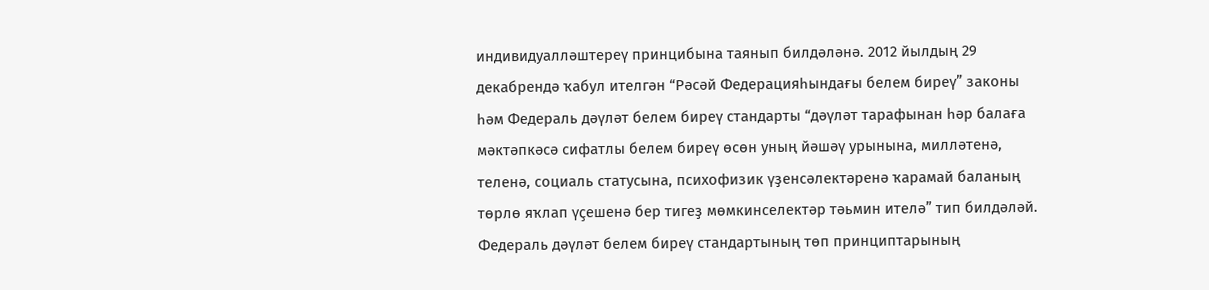индивидуалләштереү принцибына таянып билдәләнә. 2012 йылдың 29 декабрендә ҡабул ителгән “Рәсәй Федерацияһындағы белем биреү” законы һәм Федераль дәүләт белем биреү стандарты “дәүләт тарафынан һәр балаға мәктәпкәсә сифатлы белем биреү өсөн уның йәшәү урынына, милләтенә, теленә, социаль статусына, психофизик үҙенсәлектәренә ҡарамай баланың төрлө яҡлап үҫешенә бер тигеҙ мөмкинселектәр тәьмин ителә” тип билдәләй.
Федераль дәүләт белем биреү стандартының төп принциптарының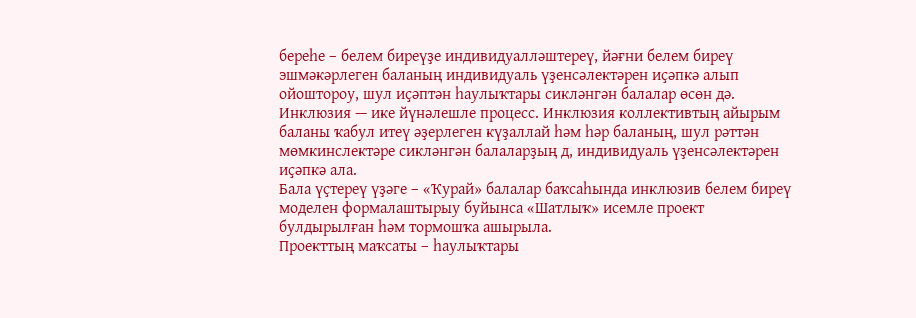береһе – белем биреүҙе индивидуалләштереү, йәғни белем биреү эшмәкәрлеген баланың индивидуаль үҙенсәлектәрен иҫәпкә алып ойоштороу, шул иҫәптән һаулыҡтары сикләнгән балалар өсөн дә.
Инклюзия — ике йүнәлешле процесс. Инклюзия коллективтың айырым баланы ҡабул итеү әҙерлеген күҙаллай һәм һәр баланың, шул рәттән мөмкинслектәре сикләнгән балаларҙың д, индивидуаль үҙенсәлектәрен иҫәпкә ала.
Бала үҫтереү үҙәге – «Ҡурай» балалар баҡсаһында инклюзив белем биреү моделен формалаштырыу буйынса «Шатлыҡ» исемле проект булдырылған һәм тормошҡа ашырыла.
Проекттың маҡсаты – һаулыҡтары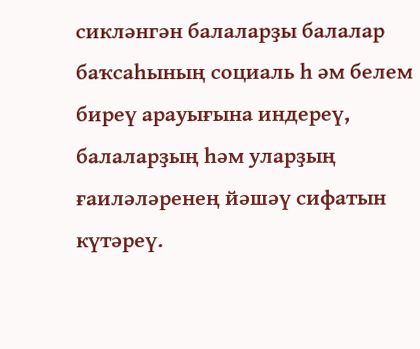сикләнгән балаларҙы балалар баҡсаһының социаль һ әм белем биреү арауығына индереү, балаларҙың һәм уларҙың ғаиләләренең йәшәү сифатын күтәреү.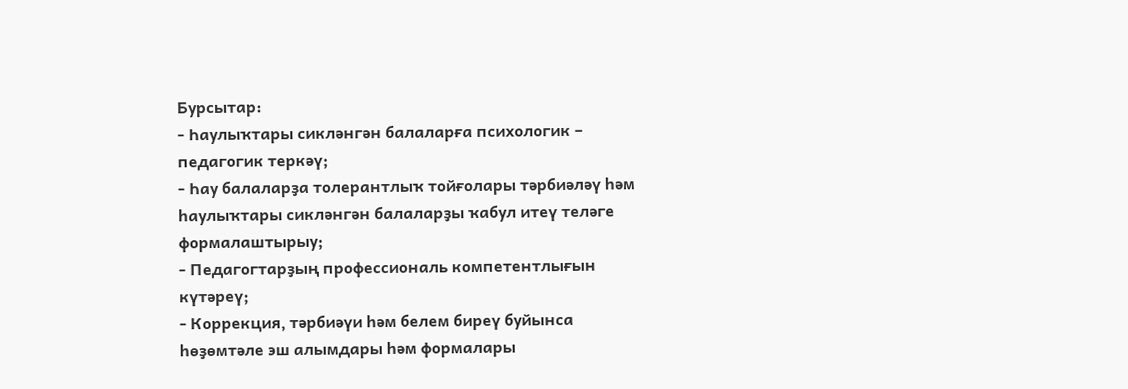Бурсытар:
- Һаулыҡтары сикләнгән балаларға психологик – педагогик теркәү;
- Һау балаларҙа толерантлыҡ тойғолары тәрбиәләү һәм һаулыҡтары сикләнгән балаларҙы ҡабул итеү теләге формалаштырыу;
- Педагогтарҙың профессиональ компетентлығын күтәреү;
- Коррекция, тәрбиәүи һәм белем биреү буйынса һөҙөмтәле эш алымдары һәм формалары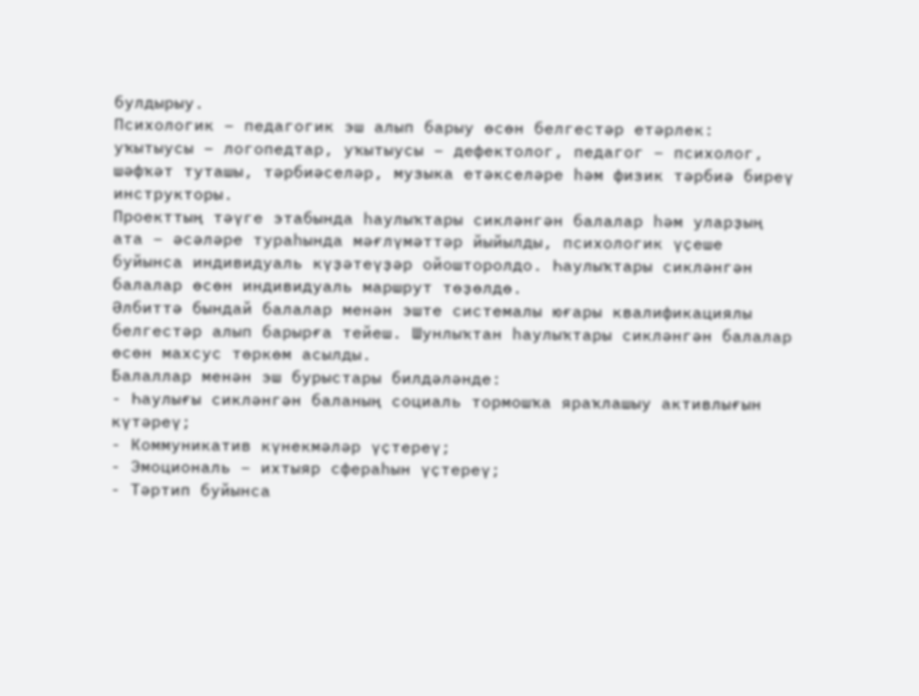булдырыу.
Психологик – педагогик эш алып барыу өсөн белгестәр етәрлек: уҡытыусы – логопедтар, уҡытыусы – дефектолог, педагог – психолог, шәфҡәт туташы, тәрбиәселәр, музыка етәкселәре һәм физик тәрбиә биреү инструкторы.
Проекттың тәүге этабында һаулыҡтары сикләнгән балалар һәм уларҙың ата – әсәләре тураһында мәғлүмәттәр йыйылды, психологик үҫеше буйынса индивидуаль күҙәтеүҙәр ойошторолдо. Һаулыҡтары сикләнгән балалар өсөн индивидуаль маршрут төҙөлдө.
Әлбиттә бындай балалар менән эште системалы юғары квалификациялы белгестәр алып барырға тейеш. Шунлыҡтан һаулыҡтары сикләнгән балалар өсөн махсус төркөм асылды.
Балаллар менән эш бурыстары билдәләнде:
- Һаулығы сикләнгән баланың социаль тормошҡа яраҡлашыу активлығын күтәреү;
- Коммуникатив күнекмәләр үҫтереү;
- Эмоциональ – ихтыяр сфераһын үҫтереү;
- Тәртип буйынса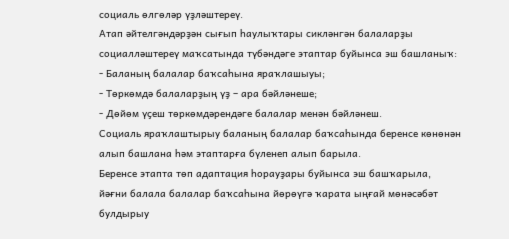социаль өлгөләр үҙләштереү.
Атап әйтелгәндәрҙән сығып һаулыҡтары сикләнгән балаларҙы социалләштереү маҡсатында түбәндәге этаптар буйынса эш башланыҡ:
- Баланың балалар баҡсаһына яраҡлашыуы;
- Төркөмдә балаларҙың үҙ – ара бәйләнеше;
- Дөйөм үҫеш төркөмдәрендәге балалар менән бәйләнеш.
Социаль яраҡлаштырыу баланың балалар баҡсаһында беренсе көнөнән алып башлана һәм этаптарға бүленеп алып барыла.
Беренсе этапта төп адаптация һорауҙары буйынса эш башҡарыла, йәғни балала балалар баҡсаһына йөрөүгә ҡарата ыңғай мөнәсәбәт булдырыу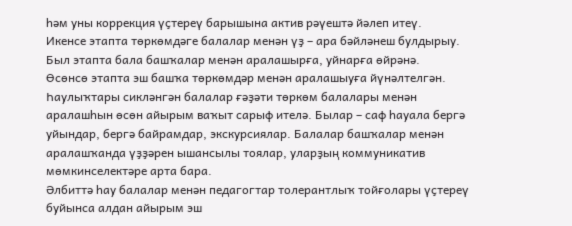һәм уны коррекция үҫтереү барышына актив рәүештә йәлеп итеү.
Икенсе этапта төркөмдәге балалар менән үҙ – ара бәйләнеш булдырыу. Был этапта бала башҡалар менән аралашырға, уйнарға өйрәнә.
Өсөнсө этапта эш башҡа төркөмдәр менән аралашыуға йүнәлтелгән. Һаулыҡтары сикләнгән балалар ғәҙәти төркөм балалары менән аралашһын өсөн айырым ваҡыт сарыф ителә. Былар – саф һауала бергә уйындар, бергә байрамдар, экскурсиялар. Балалар башҡалар менән аралашҡанда үҙҙәрен ышансылы тоялар, уларҙың коммуникатив мөмкинселектәре арта бара.
Әлбиттә һау балалар менән педагогтар толерантлыҡ тойғолары үҫтереү буйынса алдан айырым эш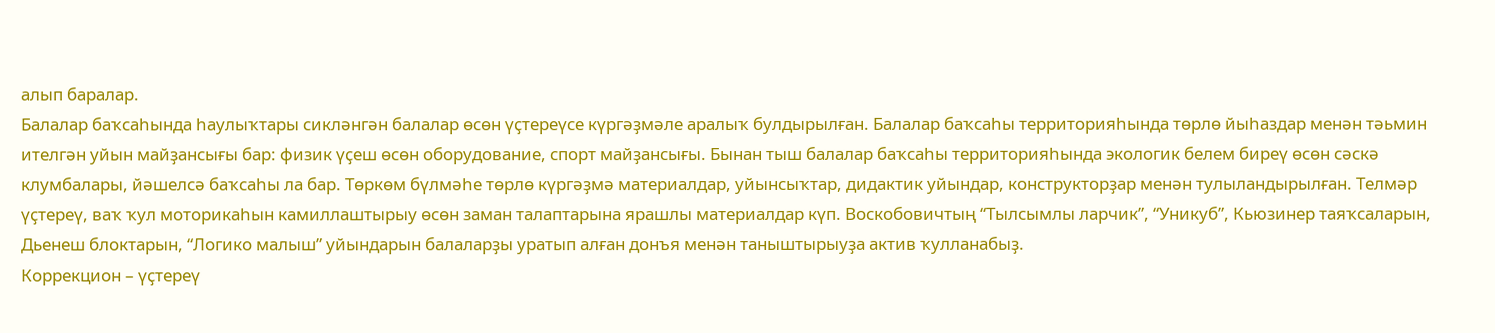алып баралар.
Балалар баҡсаһында һаулыҡтары сикләнгән балалар өсөн үҫтереүсе күргәҙмәле аралыҡ булдырылған. Балалар баҡсаһы территорияһында төрлө йыһаздар менән тәьмин ителгән уйын майҙансығы бар: физик үҫеш өсөн оборудование, спорт майҙансығы. Бынан тыш балалар баҡсаһы территорияһында экологик белем биреү өсөн сәскә клумбалары, йәшелсә баҡсаһы ла бар. Төркөм бүлмәһе төрлө күргәҙмә материалдар, уйынсыҡтар, дидактик уйындар, конструкторҙар менән тулыландырылған. Телмәр үҫтереү, ваҡ ҡул моторикаһын камиллаштырыу өсөн заман талаптарына ярашлы материалдар күп. Воскобовичтың “Тылсымлы ларчик”, “Уникуб”, Кьюзинер таяҡсаларын, Дьенеш блоктарын, “Логико малыш” уйындарын балаларҙы уратып алған донъя менән таныштырыуҙа актив ҡулланабыҙ.
Коррекцион – үҫтереү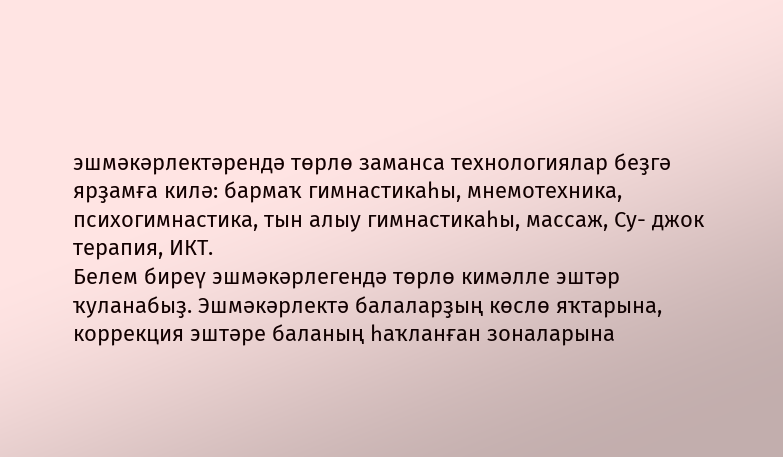эшмәкәрлектәрендә төрлө заманса технологиялар беҙгә ярҙамға килә: бармаҡ гимнастикаһы, мнемотехника, психогимнастика, тын алыу гимнастикаһы, массаж, Су- джок терапия, ИКТ.
Белем биреү эшмәкәрлегендә төрлө кимәлле эштәр ҡуланабыҙ. Эшмәкәрлектә балаларҙың көслө яҡтарына, коррекция эштәре баланың һаҡланған зоналарына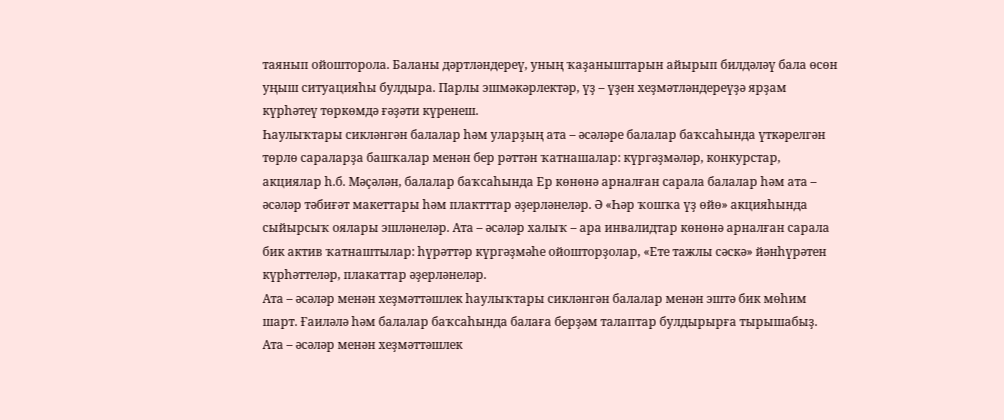таянып ойошторола. Баланы дәртләндереү, уның ҡаҙаныштарын айырып билдәләү бала өсөн уңыш ситуацияһы булдыра. Парлы эшмәкәрлектәр, үҙ – үҙен хеҙмәтләндереүҙә ярҙам күрһәтеү төркөмдә ғәҙәти күренеш.
Һаулыҡтары сикләнгән балалар һәм уларҙың ата – әсәләре балалар баҡсаһында үткәрелгән төрлө сараларҙа башҡалар менән бер рәттән ҡатнашалар: күргәҙмәләр, конкурстар, акциялар һ.б. Мәҫәлән, балалар баҡсаһында Ер көнөнә арналған сарала балалар һәм ата – әсәләр тәбиғәт макеттары һәм плактттар әҙерләнеләр. Ә «Һәр ҡошҡа үҙ өйө» акцияһында сыйырсыҡ оялары эшләнеләр. Ата – әсәләр халыҡ – ара инвалидтар көнөнә арналған сарала бик актив ҡатнаштылар: һүрәттәр күргәҙмәһе ойошторҙолар, «Ете тажлы сәскә» йәнһүрәтен күрһәттеләр, плакаттар әҙерләнеләр.
Ата – әсәләр менән хеҙмәттәшлек һаулыҡтары сикләнгән балалар менән эштә бик мөһим шарт. Ғаиләлә һәм балалар баҡсаһында балаға берҙәм талаптар булдырырға тырышабыҙ.
Ата – әсәләр менән хеҙмәттәшлек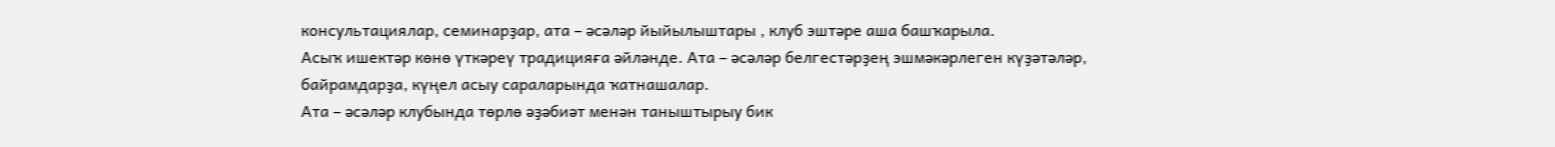консультациялар, семинарҙар, ата – әсәләр йыйылыштары , клуб эштәре аша башҡарыла.
Асыҡ ишектәр көнө үткәреү традицияға әйләнде. Ата – әсәләр белгестәрҙең эшмәкәрлеген күҙәтәләр, байрамдарҙа, күңел асыу сараларында ҡатнашалар.
Ата – әсәләр клубында төрлө әҙәбиәт менән таныштырыу бик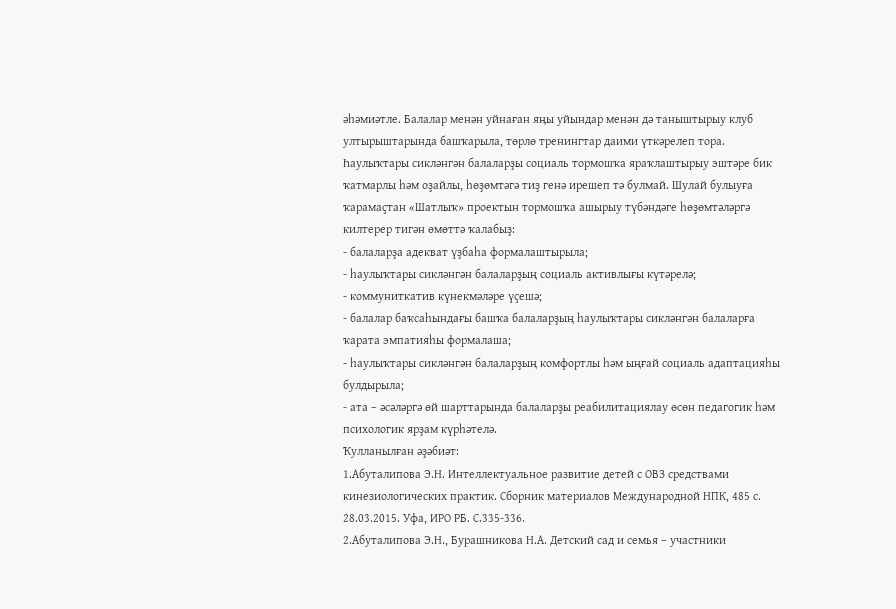әһәмиәтле. Балалар менән уйнаған яңы уйындар менән дә таныштырыу клуб ултырыштарында башҡарыла, төрлө тренингтар даими үткәрелеп тора.
Һаулыҡтары сикләнгән балаларҙы социаль тормошҡа яраҡлаштырыу эштәре бик ҡатмарлы һәм оҙайлы, һөҙөмтәгә тиҙ генә ирешеп тә булмай. Шулай булыуға ҡарамаҫтан «Шатлыҡ» проектын тормошҡа ашырыу түбәндәге һөҙөмтәләргә килтерер тигән өмөттә ҡалабыҙ:
- балаларҙа адекват үҙбаһа формалаштырыла;
- һаулыҡтары сикләнгән балаларҙың социаль активлығы күтәрелә;
- коммуниткатив күнекмәләре үҫешә;
- балалар баҡсаһындағы башҡа балаларҙың һаулыҡтары сикләнгән балаларға ҡарата эмпатияһы формалаша;
- һаулыҡтары сикләнгән балаларҙың комфортлы һәм ыңғай социаль адаптацияһы булдырыла;
- ата – әсәләргә өй шарттарында балаларҙы реабилитациялау өсөн педагогик һәм психологик ярҙам күрһәтелә.
Ҡулланылған әҙәбиәт:
1.Абуталипова Э.Н. Интеллектуальное развитие детей с ОВЗ средствами кинезиологических практик. Сборник материалов Международной НПК, 485 с. 28.03.2015. Уфа, ИРО РБ. С.335-336.
2.Абуталипова Э.Н., Бурашникова Н.А. Детский сад и семья – участники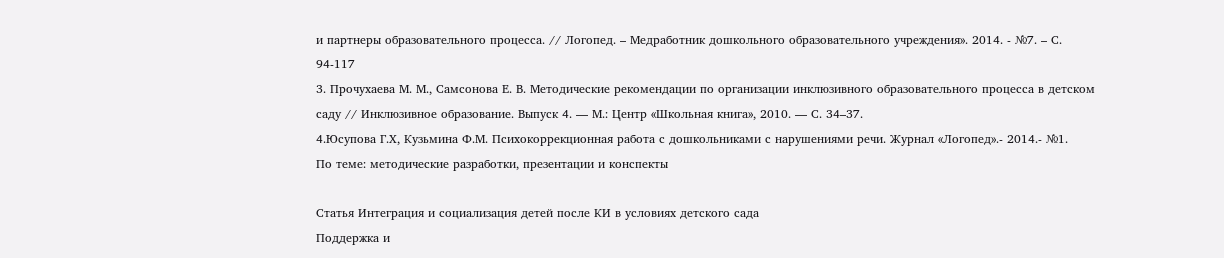и партнеры образовательного процесса. // Логопед. – Медработник дошкольного образовательного учреждения». 2014. - №7. – С. 94-117
3. Прочухаева М. М., Самсонова Е. В. Методические рекомендации по организации инклюзивного образовательного процесса в детском саду // Инклюзивное образование. Выпуск 4. — М.: Центр «Школьная книга», 2010. — С. 34–37.
4.Юсупова Г.Х, Кузьмина Ф.М. Психокоррекционная работа с дошкольниками с нарушениями речи. Журнал «Логопед».- 2014.- №1.
По теме: методические разработки, презентации и конспекты

Статья Интеграция и социализация детей после КИ в условиях детского сада
Поддержка и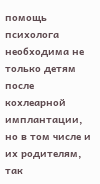помощь психолога необходима не только детям после кохлеарной имплантации, но в том числе и их родителям, так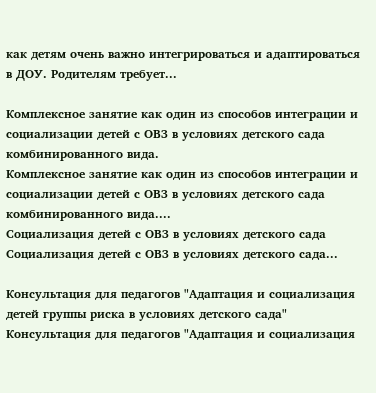как детям очень важно интегрироваться и адаптироваться в ДОУ. Родителям требует...

Комплексное занятие как один из способов интеграции и социализации детей с ОВЗ в условиях детского сада комбинированного вида.
Комплексное занятие как один из способов интеграции и социализации детей с ОВЗ в условиях детского сада комбинированного вида....
Социализация детей с ОВЗ в условиях детского сада
Социализация детей с ОВЗ в условиях детского сада...

Консультация для педагогов "Адаптация и социализация детей группы риска в условиях детского сада"
Консультация для педагогов "Адаптация и социализация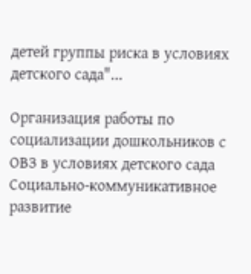детей группы риска в условиях детского сада"...

Организация работы по социализации дошкольников с ОВЗ в условиях детского сада
Социально-коммуникативное развитие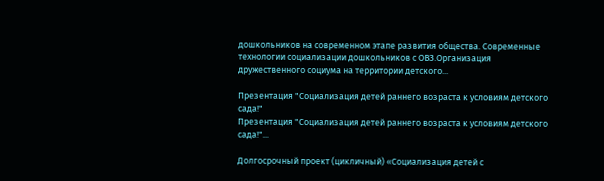дошкольников на современном этапе развития общества. Современные технологии социализации дошкольников с ОВЗ.Организация дружественного социума на территории детского...

Презентация "Социализация детей раннего возраста к условиям детского сада!"
Презентация "Социализация детей раннего возраста к условиям детского сада!"...

Долгосрочный проект (цикличный) «Социализация детей с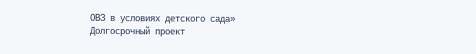ОВЗ в условиях детского сада»
Долгосрочный проект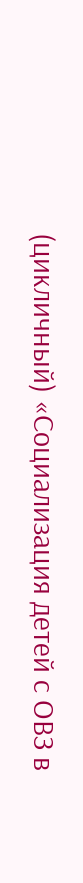(цикличный) «Социализация детей с ОВЗ в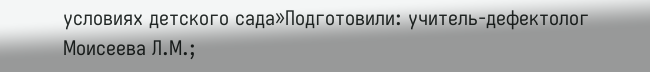условиях детского сада»Подготовили: учитель-дефектолог Моисеева Л.М.;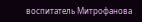воспитатель Митрофанова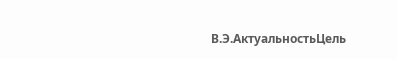В.Э.АктуальностьЦель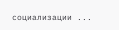социализации ...